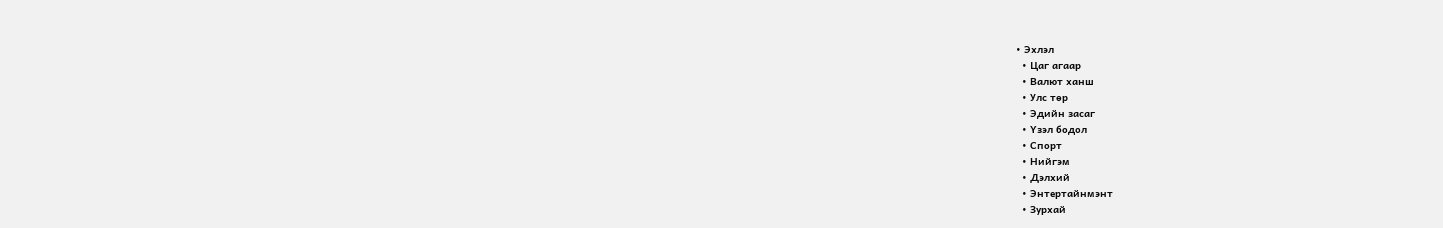• Эхлэл
  • Цаг агаар
  • Валют ханш
  • Улс төр
  • Эдийн засаг
  • Үзэл бодол
  • Спорт
  • Нийгэм
  • Дэлхий
  • Энтертайнмэнт
  • Зурхай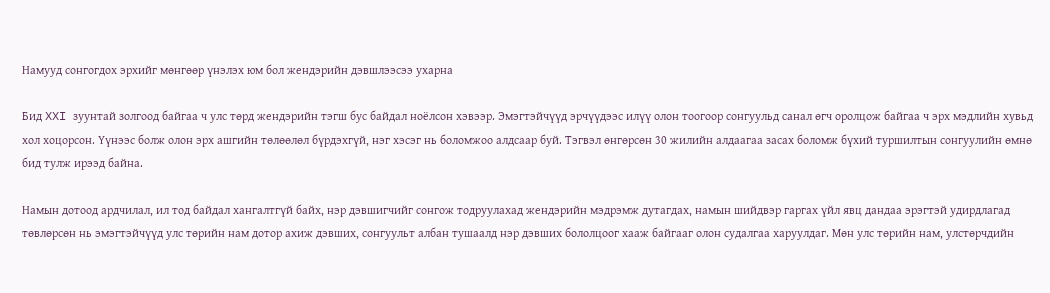Намууд сонгогдох эрхийг мөнгөөр үнэлэх юм бол жендэрийн дэвшлээсээ ухарна

Бид XXI зуунтай золгоод байгаа ч улс төрд жендэрийн тэгш бус байдал ноёлсон хэвээр. Эмэгтэйчүүд эрчүүдээс илүү олон тоогоор сонгуульд санал өгч оролцож байгаа ч эрх мэдлийн хувьд хол хоцорсон. Үүнээс болж олон эрх ашгийн төлөөлөл бүрдэхгүй, нэг хэсэг нь боломжоо алдсаар буй. Тэгвэл өнгөрсөн 30 жилийн алдаагаа засах боломж бүхий туршилтын сонгуулийн өмнө бид тулж ирээд байна.

Намын дотоод ардчилал, ил тод байдал хангалтгүй байх, нэр дэвшигчийг сонгож тодруулахад жендэрийн мэдрэмж дутагдах, намын шийдвэр гаргах үйл явц дандаа эрэгтэй удирдлагад төвлөрсөн нь эмэгтэйчүүд улс төрийн нам дотор ахиж дэвших, сонгуульт албан тушаалд нэр дэвших бололцоог хааж байгааг олон судалгаа харуулдаг. Мөн улс төрийн нам, улстөрчдийн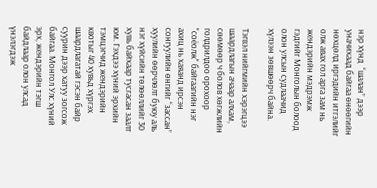нэр хүнд  “шалан” дээр уначихаад байгаа өнөөгийн нөхцөлд иргэдийн итгэлийг олж авах гол арга зам нь жендэрийн мэдрэмж гэдгийг Монголын болоод олон улсын судлаачид хүлээн зөвшөөрч байна.

Тэгвэл нийгмийн хэрэгцээ шаардлагын ачаар алхам, сөөмөөр ч болов хөгжлийн голдрилдоо орохоор "соёолж" байгаагийн нэг ахиц нь хаяанд ирсэн сонгуулийн өнгийг “зассан” хуулийн өөрчлөлт буюу аль нэг хүйсийн төлөөллийг 30 хувь байхаар тусгасан заалт юм. Гэхдээ хүний эрхийн тэмцэгчид жендэрийн квотыг 40 хувьд хүргэх шаардлагатай гэсэн байр суурин дээр хатуу зогсож байгаа. Монгол Улс хүний эрх, жендэрийн тэгш байдлаар олон улсад үнэлэгдэж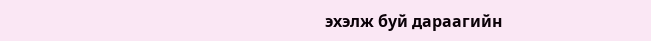эхэлж буй дараагийн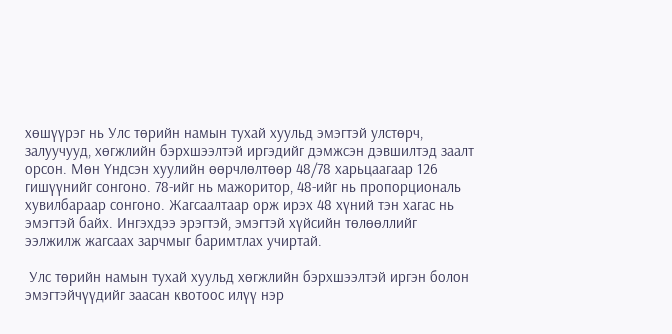хөшүүрэг нь Улс төрийн намын тухай хуульд эмэгтэй улстөрч, залуучууд, хөгжлийн бэрхшээлтэй иргэдийг дэмжсэн дэвшилтэд заалт орсон. Мөн Үндсэн хуулийн өөрчлөлтөөр 48/78 харьцаагаар 126 гишүүнийг сонгоно. 78-ийг нь мажоритор, 48-ийг нь пропорциональ хувилбараар сонгоно. Жагсаалтаар орж ирэх 48 хүний тэн хагас нь эмэгтэй байх. Ингэхдээ эрэгтэй, эмэгтэй хүйсийн төлөөллийг ээлжилж жагсаах зарчмыг баримтлах учиртай.

 Улс төрийн намын тухай хуульд хөгжлийн бэрхшээлтэй иргэн болон эмэгтэйчүүдийг заасан квотоос илүү нэр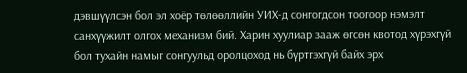дэвшүүлсэн бол эл хоёр төлөөллийн УИХ-д сонгогдсон тоогоор нэмэлт санхүүжилт олгох механизм бий. Харин хуулиар зааж өгсөн квотод хүрэхгүй бол тухайн намыг сонгуульд оролцоход нь бүртгэхгүй байх эрх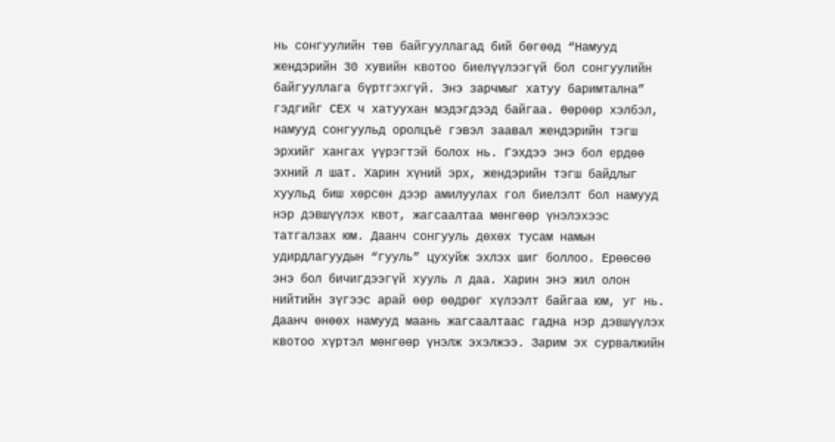нь сонгуулийн төв байгууллагад бий бөгөөд “Намууд жендэрийн 30 хувийн квотоо биелүүлээгүй бол сонгуулийн байгууллага бүртгэхгүй. Энэ зарчмыг хатуу баримтална” гэдгийг СЕХ ч хатуухан мэдэгдээд байгаа. Өөрөөр хэлбэл, намууд сонгуульд оролцъё гэвэл заавал жендэрийн тэгш эрхийг хангах үүрэгтэй болох нь. Гэхдээ энэ бол ердөө эхний л шат. Харин хүний эрх, жендэрийн тэгш байдлыг хуульд биш хөрсөн дээр амилуулах гол биелэлт бол намууд нэр дэвшүүлэх квот, жагсаалтаа мөнгөөр үнэлэхээс татгалзах юм. Даанч сонгууль дөхөх тусам намын удирдлагуудын “гууль” цухуйж эхлэх шиг боллоо. Ерөөсөө энэ бол бичигдээгүй хууль л даа. Харин энэ жил олон нийтийн зүгээс арай өөр өөдрөг хүлээлт байгаа юм, уг нь. Даанч өнөөх намууд маань жагсаалтаас гадна нэр дэвшүүлэх квотоо хүртэл мөнгөөр үнэлж эхэлжээ. Зарим эх сурвалжийн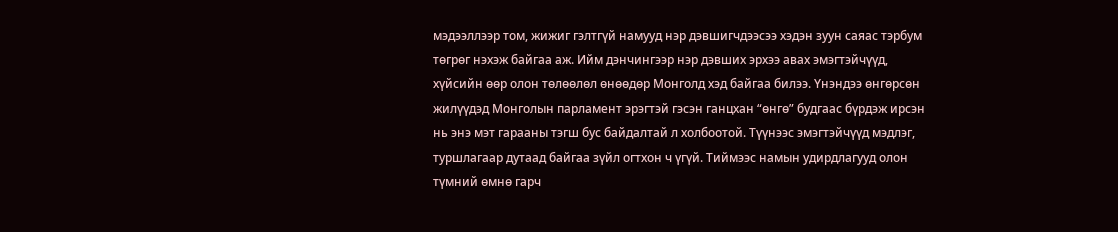мэдээллээр том, жижиг гэлтгүй намууд нэр дэвшигчдээсээ хэдэн зуун саяас тэрбум төгрөг нэхэж байгаа аж. Ийм дэнчингээр нэр дэвших эрхээ авах эмэгтэйчүүд, хүйсийн өөр олон төлөөлөл өнөөдөр Монголд хэд байгаа билээ. Үнэндээ өнгөрсөн жилүүдэд Монголын парламент эрэгтэй гэсэн ганцхан “өнгө” будгаас бүрдэж ирсэн нь энэ мэт гарааны тэгш бус байдалтай л холбоотой. Түүнээс эмэгтэйчүүд мэдлэг, туршлагаар дутаад байгаа зүйл огтхон ч үгүй. Тиймээс намын удирдлагууд олон түмний өмнө гарч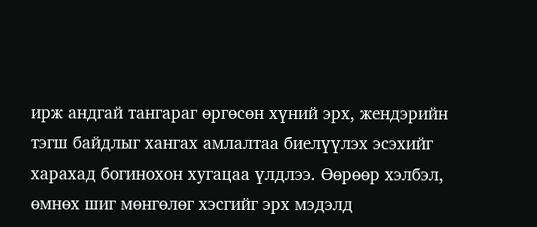ирж андгай тангараг өргөсөн хүний эрх, жендэрийн тэгш байдлыг хангах амлалтаа биелүүлэх эсэхийг харахад богинохон хугацаа үлдлээ. Өөрөөр хэлбэл, өмнөх шиг мөнгөлөг хэсгийг эрх мэдэлд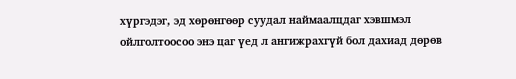хүргэдэг, эд хөрөнгөөр суудал наймаалцдаг хэвшмэл ойлголтоосоо энэ цаг үед л ангижрахгүй бол дахиад дөрөв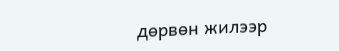дөрвөн жилээр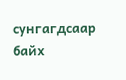сунгагдсаар байх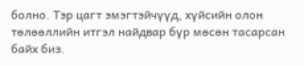болно. Тэр цагт эмэгтэйчүүд, хүйсийн олон төлөөллийн итгэл найдвар бүр мөсөн тасарсан байх биз.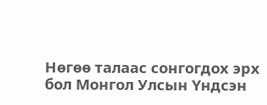Нөгөө талаас сонгогдох эрх бол Монгол Улсын Үндсэн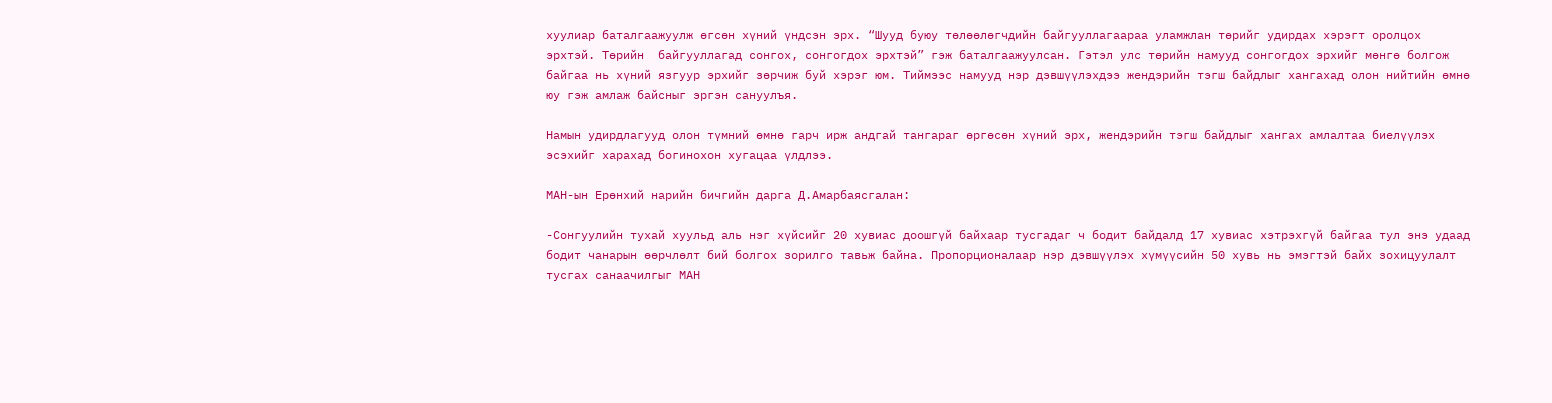хуулиар баталгаажуулж өгсөн хүний үндсэн эрх. “Шууд буюу төлөөлөгчдийн байгууллагаараа уламжлан төрийг удирдах хэрэгт оролцох эрхтэй. Төрийн  байгууллагад сонгох, сонгогдох эрхтэй” гэж баталгаажуулсан. Гэтэл улс төрийн намууд сонгогдох эрхийг мөнгө болгож байгаа нь хүний язгуур эрхийг зөрчиж буй хэрэг юм. Тиймээс намууд нэр дэвшүүлэхдээ жендэрийн тэгш байдлыг хангахад олон нийтийн өмнө юу гэж амлаж байсныг эргэн сануулъя.

Намын удирдлагууд олон түмний өмнө гарч ирж андгай тангараг өргөсөн хүний эрх, жендэрийн тэгш байдлыг хангах амлалтаа биелүүлэх эсэхийг харахад богинохон хугацаа үлдлээ.

МАН-ын Ерөнхий нарийн бичгийн дарга Д.Амарбаясгалан:

-Сонгуулийн тухай хуульд аль нэг хүйсийг 20 хувиас доошгүй байхаар тусгадаг ч бодит байдалд 17 хувиас хэтрэхгүй байгаа тул энэ удаад бодит чанарын өөрчлөлт бий болгох зорилго тавьж байна. Пропорционалаар нэр дэвшүүлэх хүмүүсийн 50 хувь нь эмэгтэй байх зохицуулалт тусгах санаачилгыг МАН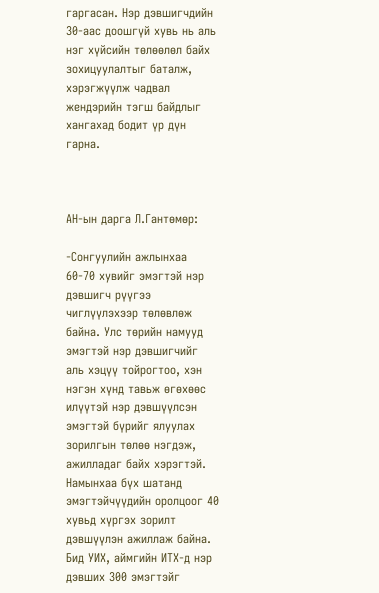гаргасан. Нэр дэвшигчдийн 30-аас доошгүй хувь нь аль нэг хүйсийн төлөөлөл байх зохицуулалтыг баталж, хэрэгжүүлж чадвал жендэрийн тэгш байдлыг хангахад бодит үр дүн гарна.



АН-ын дарга Л.Гантөмөр:

-Сонгуулийн ажлынхаа 60-70 хувийг эмэгтэй нэр дэвшигч рүүгээ чиглүүлэхээр төлөвлөж байна. Улс төрийн намууд эмэгтэй нэр дэвшигчийг аль хэцүү тойрогтоо, хэн нэгэн хүнд тавьж өгөхөөс илүүтэй нэр дэвшүүлсэн эмэгтэй бүрийг ялуулах зорилгын төлөө нэгдэж, ажилладаг байх хэрэгтэй. Намынхаа бүх шатанд эмэгтэйчүүдийн оролцоог 40 хувьд хүргэх зорилт дэвшүүлэн ажиллаж байна. Бид УИХ, аймгийн ИТХ-д нэр дэвших 300 эмэгтэйг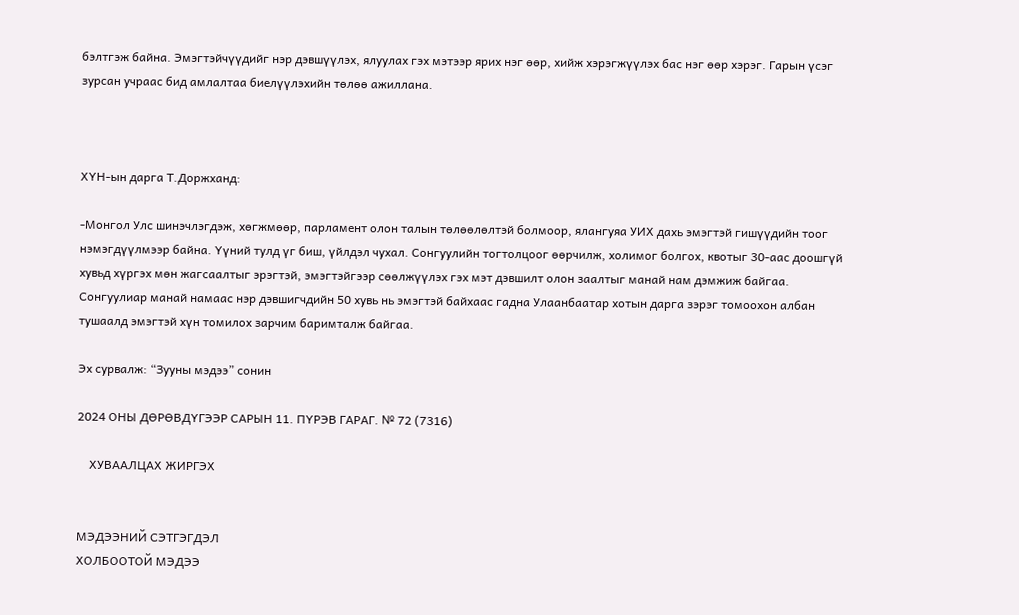бэлтгэж байна. Эмэгтэйчүүдийг нэр дэвшүүлэх, ялуулах гэх мэтээр ярих нэг өөр, хийж хэрэгжүүлэх бас нэг өөр хэрэг. Гарын үсэг зурсан учраас бид амлалтаа биелүүлэхийн төлөө ажиллана.



ХҮН-ын дарга Т.Доржханд:

-Монгол Улс шинэчлэгдэж, хөгжмөөр, парламент олон талын төлөөлөлтэй болмоор, ялангуяа УИХ дахь эмэгтэй гишүүдийн тоог нэмэгдүүлмээр байна. Үүний тулд үг биш, үйлдэл чухал. Сонгуулийн тогтолцоог өөрчилж, холимог болгох, квотыг 30-аас доошгүй хувьд хүргэх мөн жагсаалтыг эрэгтэй, эмэгтэйгээр сөөлжүүлэх гэх мэт дэвшилт олон заалтыг манай нам дэмжиж байгаа. Сонгуулиар манай намаас нэр дэвшигчдийн 50 хувь нь эмэгтэй байхаас гадна Улаанбаатар хотын дарга зэрэг томоохон албан тушаалд эмэгтэй хүн томилох зарчим баримталж байгаа.

Эх сурвалж: “Зууны мэдээ” сонин

2024 ОНЫ ДӨРӨВДҮГЭЭР САРЫН 11. ПҮРЭВ ГАРАГ. № 72 (7316)

    ХУВААЛЦАХ ЖИРГЭХ


МЭДЭЭНИЙ СЭТГЭГДЭЛ
ХОЛБООТОЙ МЭДЭЭ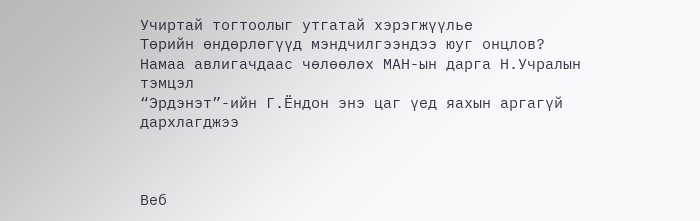Учиртай тогтоолыг утгатай хэрэгжүүлье
Төрийн өндөрлөгүүд мэндчилгээндээ юуг онцлов?
Намаа авлигачдаас чөлөөлөх МАН-ын дарга Н.Учралын тэмцэл
“Эрдэнэт”-ийн Г.Ёндон энэ цаг үед яахын аргагүй дархлагджээ



Веб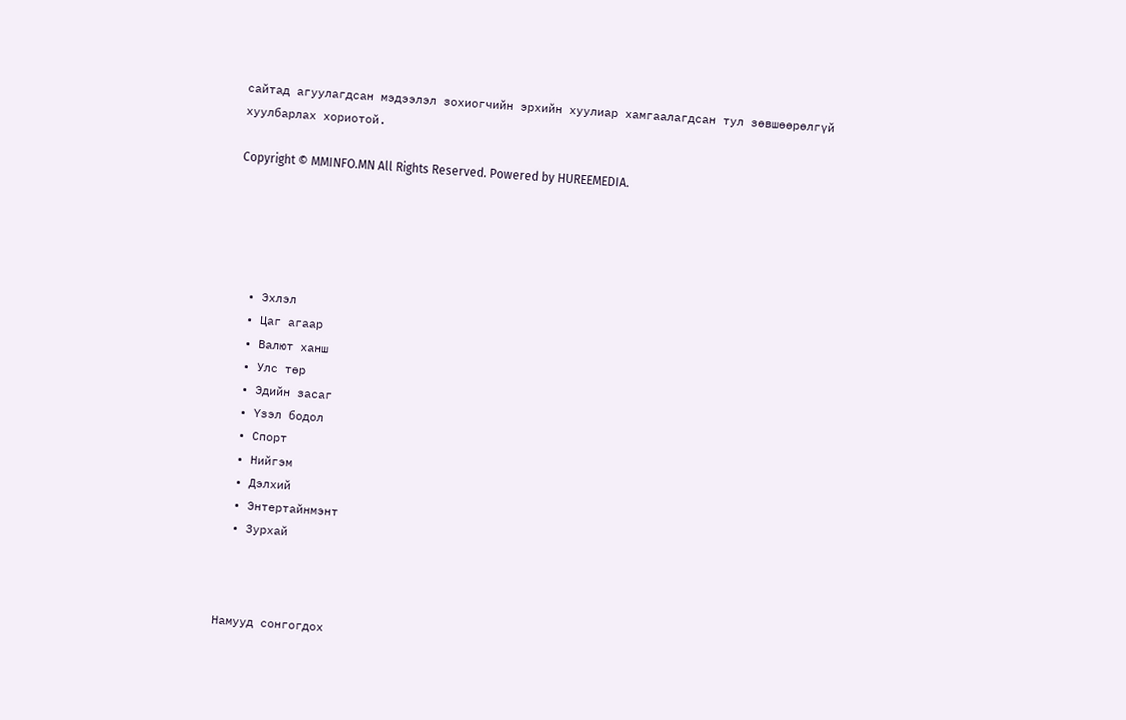сайтад агуулагдсан мэдээлэл зохиогчийн эрхийн хуулиар хамгаалагдсан тул зөвшөөрөлгүй хуулбарлах хориотой.

Copyright © MMINFO.MN All Rights Reserved. Powered by HUREEMEDIA.





  • Эхлэл
  • Цаг агаар
  • Валют ханш
  • Улс төр
  • Эдийн засаг
  • Үзэл бодол
  • Спорт
  • Нийгэм
  • Дэлхий
  • Энтертайнмэнт
  • Зурхай



Намууд сонгогдох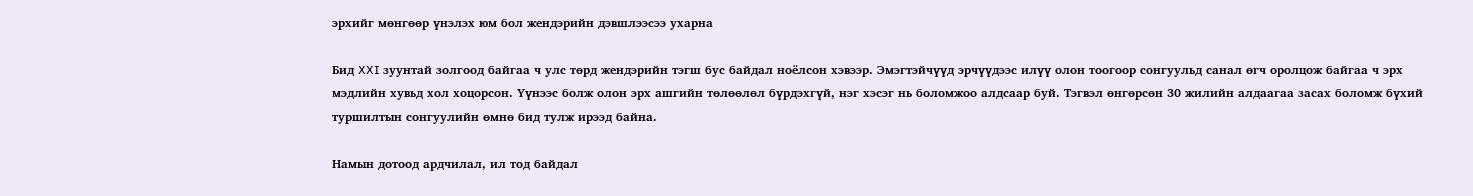эрхийг мөнгөөр үнэлэх юм бол жендэрийн дэвшлээсээ ухарна

Бид XXI зуунтай золгоод байгаа ч улс төрд жендэрийн тэгш бус байдал ноёлсон хэвээр. Эмэгтэйчүүд эрчүүдээс илүү олон тоогоор сонгуульд санал өгч оролцож байгаа ч эрх мэдлийн хувьд хол хоцорсон. Үүнээс болж олон эрх ашгийн төлөөлөл бүрдэхгүй, нэг хэсэг нь боломжоо алдсаар буй. Тэгвэл өнгөрсөн 30 жилийн алдаагаа засах боломж бүхий туршилтын сонгуулийн өмнө бид тулж ирээд байна.

Намын дотоод ардчилал, ил тод байдал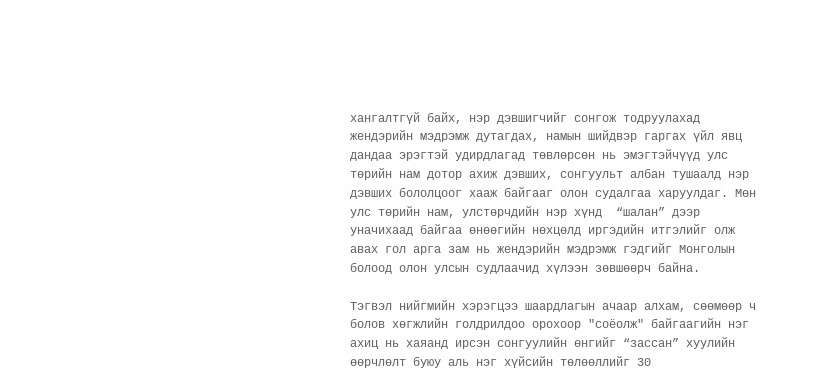хангалтгүй байх, нэр дэвшигчийг сонгож тодруулахад жендэрийн мэдрэмж дутагдах, намын шийдвэр гаргах үйл явц дандаа эрэгтэй удирдлагад төвлөрсөн нь эмэгтэйчүүд улс төрийн нам дотор ахиж дэвших, сонгуульт албан тушаалд нэр дэвших бололцоог хааж байгааг олон судалгаа харуулдаг. Мөн улс төрийн нам, улстөрчдийн нэр хүнд  “шалан” дээр уначихаад байгаа өнөөгийн нөхцөлд иргэдийн итгэлийг олж авах гол арга зам нь жендэрийн мэдрэмж гэдгийг Монголын болоод олон улсын судлаачид хүлээн зөвшөөрч байна.

Тэгвэл нийгмийн хэрэгцээ шаардлагын ачаар алхам, сөөмөөр ч болов хөгжлийн голдрилдоо орохоор "соёолж" байгаагийн нэг ахиц нь хаяанд ирсэн сонгуулийн өнгийг “зассан” хуулийн өөрчлөлт буюу аль нэг хүйсийн төлөөллийг 30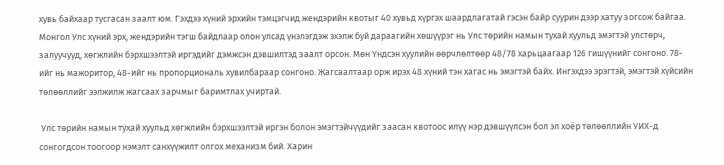хувь байхаар тусгасан заалт юм. Гэхдээ хүний эрхийн тэмцэгчид жендэрийн квотыг 40 хувьд хүргэх шаардлагатай гэсэн байр суурин дээр хатуу зогсож байгаа. Монгол Улс хүний эрх, жендэрийн тэгш байдлаар олон улсад үнэлэгдэж эхэлж буй дараагийн хөшүүрэг нь Улс төрийн намын тухай хуульд эмэгтэй улстөрч, залуучууд, хөгжлийн бэрхшээлтэй иргэдийг дэмжсэн дэвшилтэд заалт орсон. Мөн Үндсэн хуулийн өөрчлөлтөөр 48/78 харьцаагаар 126 гишүүнийг сонгоно. 78-ийг нь мажоритор, 48-ийг нь пропорциональ хувилбараар сонгоно. Жагсаалтаар орж ирэх 48 хүний тэн хагас нь эмэгтэй байх. Ингэхдээ эрэгтэй, эмэгтэй хүйсийн төлөөллийг ээлжилж жагсаах зарчмыг баримтлах учиртай.

 Улс төрийн намын тухай хуульд хөгжлийн бэрхшээлтэй иргэн болон эмэгтэйчүүдийг заасан квотоос илүү нэр дэвшүүлсэн бол эл хоёр төлөөллийн УИХ-д сонгогдсон тоогоор нэмэлт санхүүжилт олгох механизм бий. Харин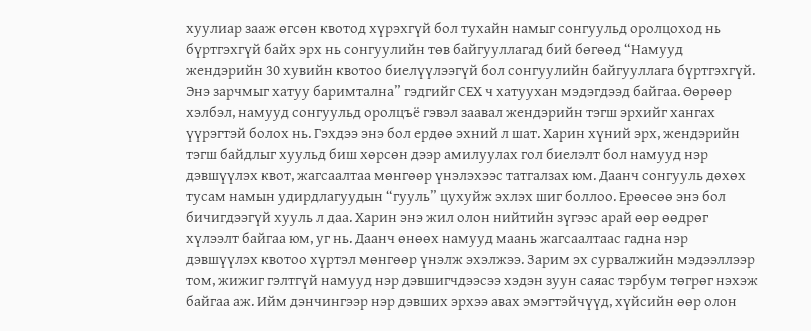хуулиар зааж өгсөн квотод хүрэхгүй бол тухайн намыг сонгуульд оролцоход нь бүртгэхгүй байх эрх нь сонгуулийн төв байгууллагад бий бөгөөд “Намууд жендэрийн 30 хувийн квотоо биелүүлээгүй бол сонгуулийн байгууллага бүртгэхгүй. Энэ зарчмыг хатуу баримтална” гэдгийг СЕХ ч хатуухан мэдэгдээд байгаа. Өөрөөр хэлбэл, намууд сонгуульд оролцъё гэвэл заавал жендэрийн тэгш эрхийг хангах үүрэгтэй болох нь. Гэхдээ энэ бол ердөө эхний л шат. Харин хүний эрх, жендэрийн тэгш байдлыг хуульд биш хөрсөн дээр амилуулах гол биелэлт бол намууд нэр дэвшүүлэх квот, жагсаалтаа мөнгөөр үнэлэхээс татгалзах юм. Даанч сонгууль дөхөх тусам намын удирдлагуудын “гууль” цухуйж эхлэх шиг боллоо. Ерөөсөө энэ бол бичигдээгүй хууль л даа. Харин энэ жил олон нийтийн зүгээс арай өөр өөдрөг хүлээлт байгаа юм, уг нь. Даанч өнөөх намууд маань жагсаалтаас гадна нэр дэвшүүлэх квотоо хүртэл мөнгөөр үнэлж эхэлжээ. Зарим эх сурвалжийн мэдээллээр том, жижиг гэлтгүй намууд нэр дэвшигчдээсээ хэдэн зуун саяас тэрбум төгрөг нэхэж байгаа аж. Ийм дэнчингээр нэр дэвших эрхээ авах эмэгтэйчүүд, хүйсийн өөр олон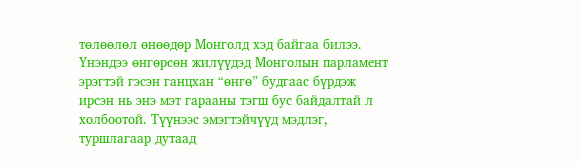төлөөлөл өнөөдөр Монголд хэд байгаа билээ. Үнэндээ өнгөрсөн жилүүдэд Монголын парламент эрэгтэй гэсэн ганцхан “өнгө” будгаас бүрдэж ирсэн нь энэ мэт гарааны тэгш бус байдалтай л холбоотой. Түүнээс эмэгтэйчүүд мэдлэг, туршлагаар дутаад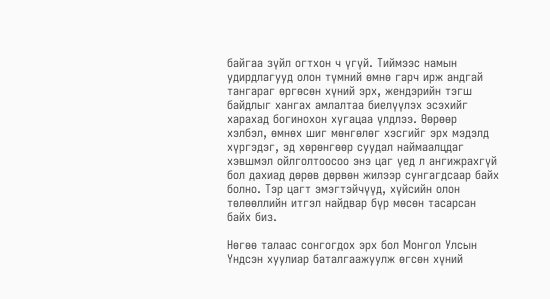байгаа зүйл огтхон ч үгүй. Тиймээс намын удирдлагууд олон түмний өмнө гарч ирж андгай тангараг өргөсөн хүний эрх, жендэрийн тэгш байдлыг хангах амлалтаа биелүүлэх эсэхийг харахад богинохон хугацаа үлдлээ. Өөрөөр хэлбэл, өмнөх шиг мөнгөлөг хэсгийг эрх мэдэлд хүргэдэг, эд хөрөнгөөр суудал наймаалцдаг хэвшмэл ойлголтоосоо энэ цаг үед л ангижрахгүй бол дахиад дөрөв дөрвөн жилээр сунгагдсаар байх болно. Тэр цагт эмэгтэйчүүд, хүйсийн олон төлөөллийн итгэл найдвар бүр мөсөн тасарсан байх биз.

Нөгөө талаас сонгогдох эрх бол Монгол Улсын Үндсэн хуулиар баталгаажуулж өгсөн хүний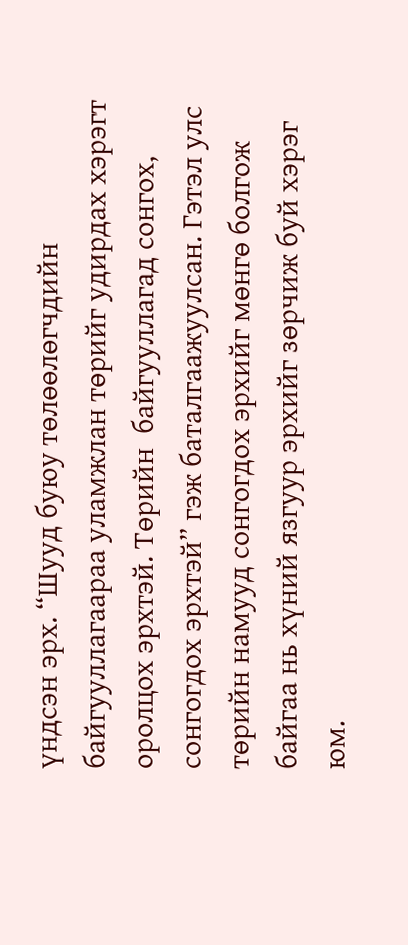үндсэн эрх. “Шууд буюу төлөөлөгчдийн байгууллагаараа уламжлан төрийг удирдах хэрэгт оролцох эрхтэй. Төрийн  байгууллагад сонгох, сонгогдох эрхтэй” гэж баталгаажуулсан. Гэтэл улс төрийн намууд сонгогдох эрхийг мөнгө болгож байгаа нь хүний язгуур эрхийг зөрчиж буй хэрэг юм.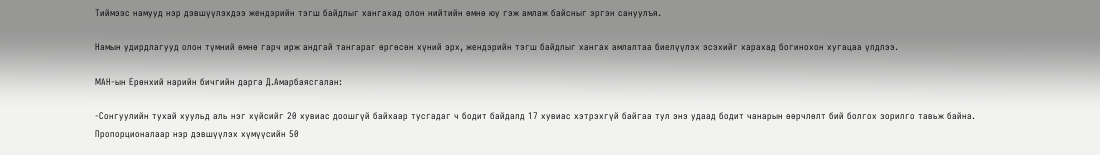Тиймээс намууд нэр дэвшүүлэхдээ жендэрийн тэгш байдлыг хангахад олон нийтийн өмнө юу гэж амлаж байсныг эргэн сануулъя.

Намын удирдлагууд олон түмний өмнө гарч ирж андгай тангараг өргөсөн хүний эрх, жендэрийн тэгш байдлыг хангах амлалтаа биелүүлэх эсэхийг харахад богинохон хугацаа үлдлээ.

МАН-ын Ерөнхий нарийн бичгийн дарга Д.Амарбаясгалан:

-Сонгуулийн тухай хуульд аль нэг хүйсийг 20 хувиас доошгүй байхаар тусгадаг ч бодит байдалд 17 хувиас хэтрэхгүй байгаа тул энэ удаад бодит чанарын өөрчлөлт бий болгох зорилго тавьж байна. Пропорционалаар нэр дэвшүүлэх хүмүүсийн 50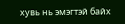хувь нь эмэгтэй байх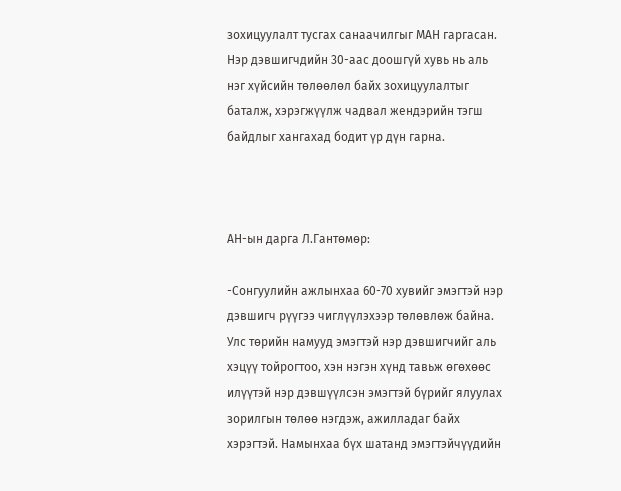зохицуулалт тусгах санаачилгыг МАН гаргасан. Нэр дэвшигчдийн 30-аас доошгүй хувь нь аль нэг хүйсийн төлөөлөл байх зохицуулалтыг баталж, хэрэгжүүлж чадвал жендэрийн тэгш байдлыг хангахад бодит үр дүн гарна.



АН-ын дарга Л.Гантөмөр:

-Сонгуулийн ажлынхаа 60-70 хувийг эмэгтэй нэр дэвшигч рүүгээ чиглүүлэхээр төлөвлөж байна. Улс төрийн намууд эмэгтэй нэр дэвшигчийг аль хэцүү тойрогтоо, хэн нэгэн хүнд тавьж өгөхөөс илүүтэй нэр дэвшүүлсэн эмэгтэй бүрийг ялуулах зорилгын төлөө нэгдэж, ажилладаг байх хэрэгтэй. Намынхаа бүх шатанд эмэгтэйчүүдийн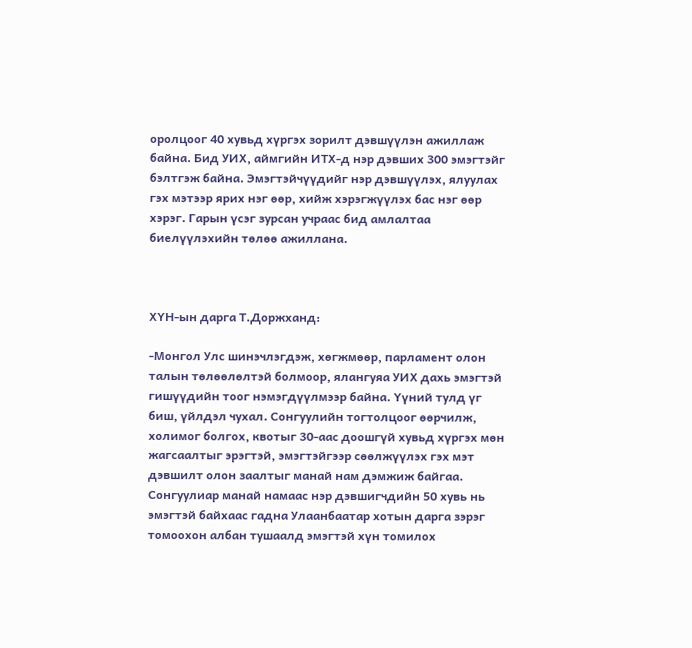оролцоог 40 хувьд хүргэх зорилт дэвшүүлэн ажиллаж байна. Бид УИХ, аймгийн ИТХ-д нэр дэвших 300 эмэгтэйг бэлтгэж байна. Эмэгтэйчүүдийг нэр дэвшүүлэх, ялуулах гэх мэтээр ярих нэг өөр, хийж хэрэгжүүлэх бас нэг өөр хэрэг. Гарын үсэг зурсан учраас бид амлалтаа биелүүлэхийн төлөө ажиллана.



ХҮН-ын дарга Т.Доржханд:

-Монгол Улс шинэчлэгдэж, хөгжмөөр, парламент олон талын төлөөлөлтэй болмоор, ялангуяа УИХ дахь эмэгтэй гишүүдийн тоог нэмэгдүүлмээр байна. Үүний тулд үг биш, үйлдэл чухал. Сонгуулийн тогтолцоог өөрчилж, холимог болгох, квотыг 30-аас доошгүй хувьд хүргэх мөн жагсаалтыг эрэгтэй, эмэгтэйгээр сөөлжүүлэх гэх мэт дэвшилт олон заалтыг манай нам дэмжиж байгаа. Сонгуулиар манай намаас нэр дэвшигчдийн 50 хувь нь эмэгтэй байхаас гадна Улаанбаатар хотын дарга зэрэг томоохон албан тушаалд эмэгтэй хүн томилох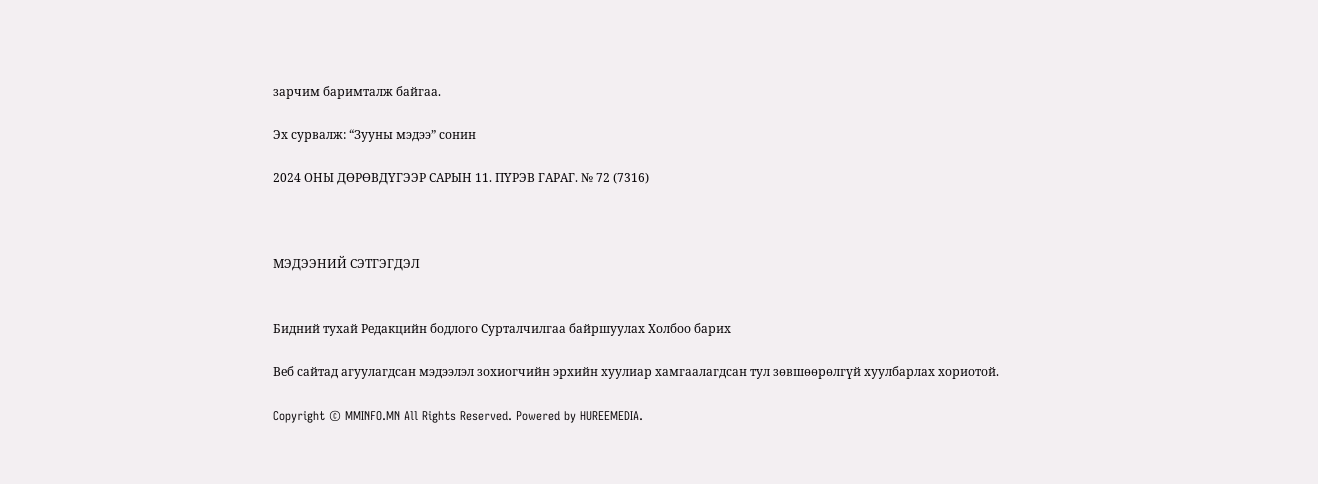зарчим баримталж байгаа.

Эх сурвалж: “Зууны мэдээ” сонин

2024 ОНЫ ДӨРӨВДҮГЭЭР САРЫН 11. ПҮРЭВ ГАРАГ. № 72 (7316)



МЭДЭЭНИЙ СЭТГЭГДЭЛ


Бидний тухай Редакцийн бодлого Сурталчилгаа байршуулах Холбоо барих

Веб сайтад агуулагдсан мэдээлэл зохиогчийн эрхийн хуулиар хамгаалагдсан тул зөвшөөрөлгүй хуулбарлах хориотой.

Copyright © MMINFO.MN All Rights Reserved. Powered by HUREEMEDIA.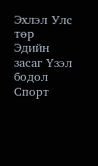Эхлэл Улс төр Эдийн засаг Үзэл бодол Спорт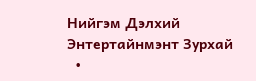Нийгэм Дэлхий Энтертайнмэнт Зурхай
  •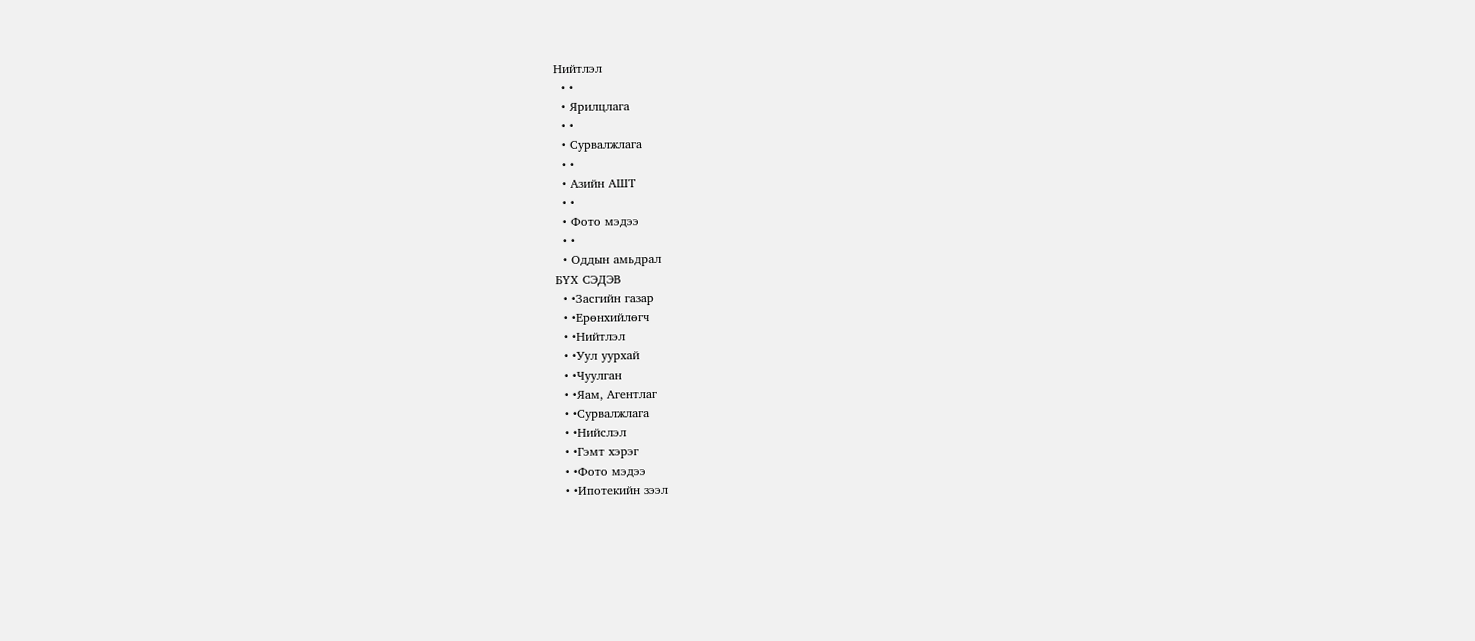Нийтлэл
  • •
  • Ярилцлага
  • •
  • Сурвалжлага
  • •
  • Азийн АШТ
  • •
  • Фото мэдээ
  • •
  • Оддын амьдрал
БҮХ СЭДЭВ
  • •Засгийн газар
  • •Ерөнхийлөгч
  • •Нийтлэл
  • •Уул уурхай
  • •Чуулган
  • •Яам, Агентлаг
  • •Сурвалжлага
  • •Нийслэл
  • •Гэмт хэрэг
  • •Фото мэдээ
  • •Ипотекийн зээл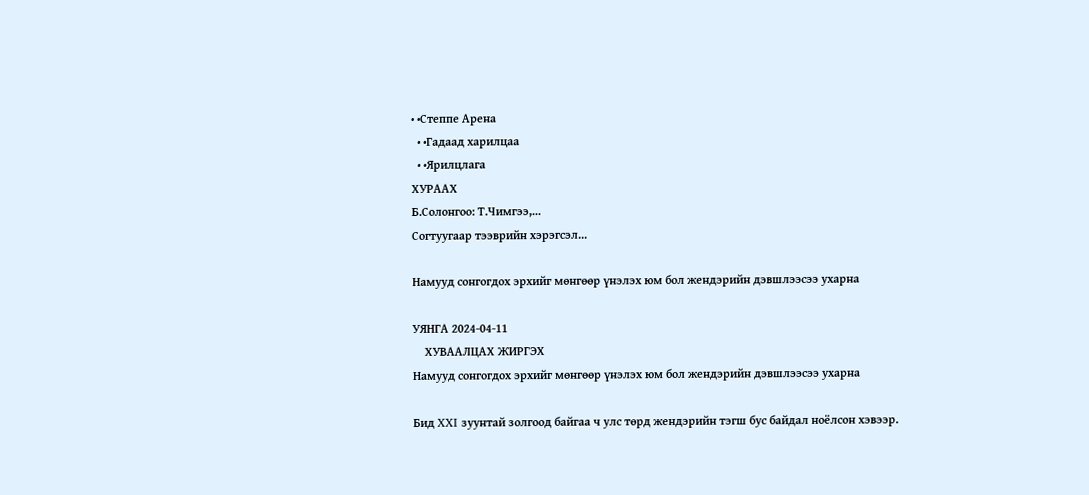• •Степпе Арена
  • •Гадаад харилцаа
  • •Ярилцлага
ХУРААХ
Б.Солонгоо: Т.Чимгээ,...
Согтуугаар тээврийн хэрэгсэл...

Намууд сонгогдох эрхийг мөнгөөр үнэлэх юм бол жендэрийн дэвшлээсээ ухарна

УЯНГА 2024-04-11
    ХУВААЛЦАХ ЖИРГЭХ
Намууд сонгогдох эрхийг мөнгөөр үнэлэх юм бол жендэрийн дэвшлээсээ ухарна

Бид XXI зуунтай золгоод байгаа ч улс төрд жендэрийн тэгш бус байдал ноёлсон хэвээр.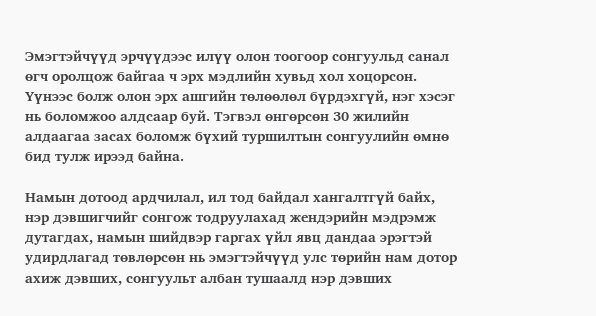Эмэгтэйчүүд эрчүүдээс илүү олон тоогоор сонгуульд санал өгч оролцож байгаа ч эрх мэдлийн хувьд хол хоцорсон. Үүнээс болж олон эрх ашгийн төлөөлөл бүрдэхгүй, нэг хэсэг нь боломжоо алдсаар буй. Тэгвэл өнгөрсөн 30 жилийн алдаагаа засах боломж бүхий туршилтын сонгуулийн өмнө бид тулж ирээд байна.

Намын дотоод ардчилал, ил тод байдал хангалтгүй байх, нэр дэвшигчийг сонгож тодруулахад жендэрийн мэдрэмж дутагдах, намын шийдвэр гаргах үйл явц дандаа эрэгтэй удирдлагад төвлөрсөн нь эмэгтэйчүүд улс төрийн нам дотор ахиж дэвших, сонгуульт албан тушаалд нэр дэвших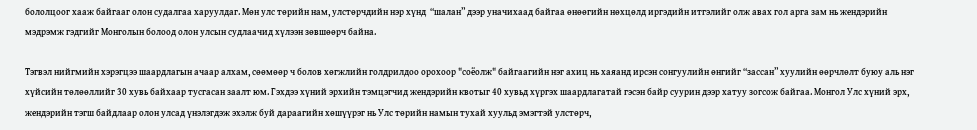бололцоог хааж байгааг олон судалгаа харуулдаг. Мөн улс төрийн нам, улстөрчдийн нэр хүнд  “шалан” дээр уначихаад байгаа өнөөгийн нөхцөлд иргэдийн итгэлийг олж авах гол арга зам нь жендэрийн мэдрэмж гэдгийг Монголын болоод олон улсын судлаачид хүлээн зөвшөөрч байна.

Тэгвэл нийгмийн хэрэгцээ шаардлагын ачаар алхам, сөөмөөр ч болов хөгжлийн голдрилдоо орохоор "соёолж" байгаагийн нэг ахиц нь хаяанд ирсэн сонгуулийн өнгийг “зассан” хуулийн өөрчлөлт буюу аль нэг хүйсийн төлөөллийг 30 хувь байхаар тусгасан заалт юм. Гэхдээ хүний эрхийн тэмцэгчид жендэрийн квотыг 40 хувьд хүргэх шаардлагатай гэсэн байр суурин дээр хатуу зогсож байгаа. Монгол Улс хүний эрх, жендэрийн тэгш байдлаар олон улсад үнэлэгдэж эхэлж буй дараагийн хөшүүрэг нь Улс төрийн намын тухай хуульд эмэгтэй улстөрч,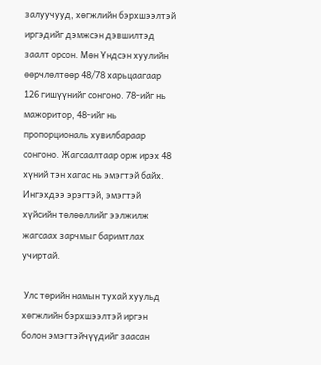залуучууд, хөгжлийн бэрхшээлтэй иргэдийг дэмжсэн дэвшилтэд заалт орсон. Мөн Үндсэн хуулийн өөрчлөлтөөр 48/78 харьцаагаар 126 гишүүнийг сонгоно. 78-ийг нь мажоритор, 48-ийг нь пропорциональ хувилбараар сонгоно. Жагсаалтаар орж ирэх 48 хүний тэн хагас нь эмэгтэй байх. Ингэхдээ эрэгтэй, эмэгтэй хүйсийн төлөөллийг ээлжилж жагсаах зарчмыг баримтлах учиртай.

 Улс төрийн намын тухай хуульд хөгжлийн бэрхшээлтэй иргэн болон эмэгтэйчүүдийг заасан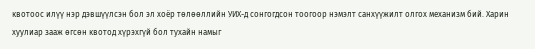квотоос илүү нэр дэвшүүлсэн бол эл хоёр төлөөллийн УИХ-д сонгогдсон тоогоор нэмэлт санхүүжилт олгох механизм бий. Харин хуулиар зааж өгсөн квотод хүрэхгүй бол тухайн намыг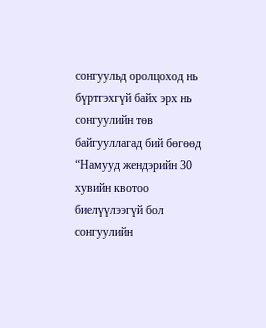сонгуульд оролцоход нь бүртгэхгүй байх эрх нь сонгуулийн төв байгууллагад бий бөгөөд “Намууд жендэрийн 30 хувийн квотоо биелүүлээгүй бол сонгуулийн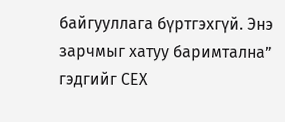байгууллага бүртгэхгүй. Энэ зарчмыг хатуу баримтална” гэдгийг СЕХ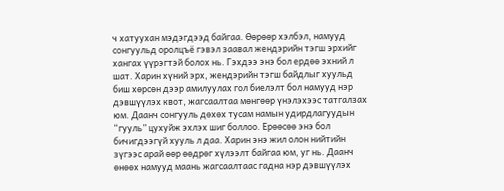ч хатуухан мэдэгдээд байгаа. Өөрөөр хэлбэл, намууд сонгуульд оролцъё гэвэл заавал жендэрийн тэгш эрхийг хангах үүрэгтэй болох нь. Гэхдээ энэ бол ердөө эхний л шат. Харин хүний эрх, жендэрийн тэгш байдлыг хуульд биш хөрсөн дээр амилуулах гол биелэлт бол намууд нэр дэвшүүлэх квот, жагсаалтаа мөнгөөр үнэлэхээс татгалзах юм. Даанч сонгууль дөхөх тусам намын удирдлагуудын “гууль” цухуйж эхлэх шиг боллоо. Ерөөсөө энэ бол бичигдээгүй хууль л даа. Харин энэ жил олон нийтийн зүгээс арай өөр өөдрөг хүлээлт байгаа юм, уг нь. Даанч өнөөх намууд маань жагсаалтаас гадна нэр дэвшүүлэх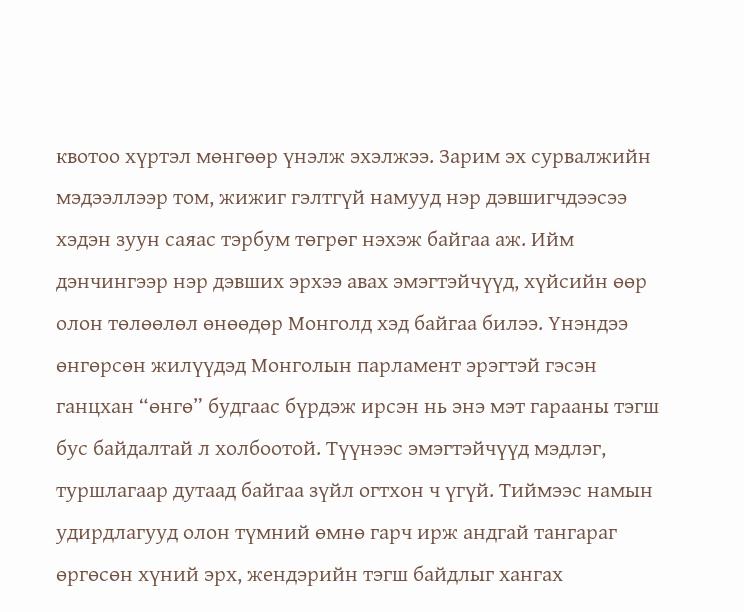квотоо хүртэл мөнгөөр үнэлж эхэлжээ. Зарим эх сурвалжийн мэдээллээр том, жижиг гэлтгүй намууд нэр дэвшигчдээсээ хэдэн зуун саяас тэрбум төгрөг нэхэж байгаа аж. Ийм дэнчингээр нэр дэвших эрхээ авах эмэгтэйчүүд, хүйсийн өөр олон төлөөлөл өнөөдөр Монголд хэд байгаа билээ. Үнэндээ өнгөрсөн жилүүдэд Монголын парламент эрэгтэй гэсэн ганцхан “өнгө” будгаас бүрдэж ирсэн нь энэ мэт гарааны тэгш бус байдалтай л холбоотой. Түүнээс эмэгтэйчүүд мэдлэг, туршлагаар дутаад байгаа зүйл огтхон ч үгүй. Тиймээс намын удирдлагууд олон түмний өмнө гарч ирж андгай тангараг өргөсөн хүний эрх, жендэрийн тэгш байдлыг хангах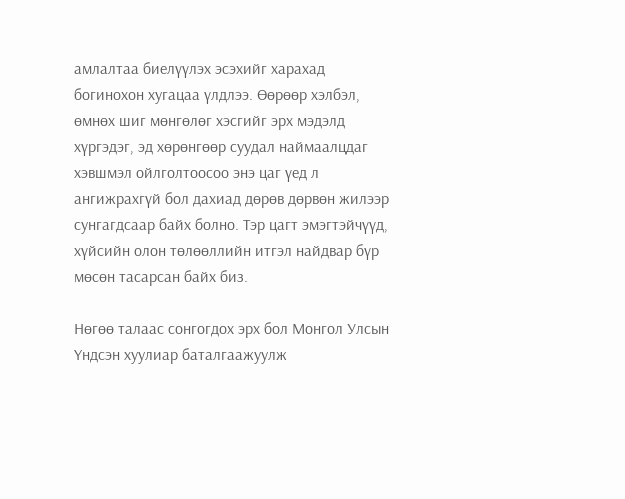амлалтаа биелүүлэх эсэхийг харахад богинохон хугацаа үлдлээ. Өөрөөр хэлбэл, өмнөх шиг мөнгөлөг хэсгийг эрх мэдэлд хүргэдэг, эд хөрөнгөөр суудал наймаалцдаг хэвшмэл ойлголтоосоо энэ цаг үед л ангижрахгүй бол дахиад дөрөв дөрвөн жилээр сунгагдсаар байх болно. Тэр цагт эмэгтэйчүүд, хүйсийн олон төлөөллийн итгэл найдвар бүр мөсөн тасарсан байх биз.

Нөгөө талаас сонгогдох эрх бол Монгол Улсын Үндсэн хуулиар баталгаажуулж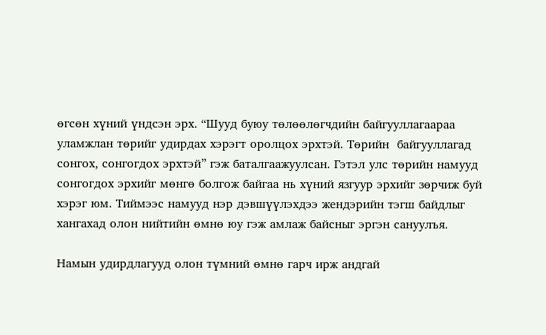өгсөн хүний үндсэн эрх. “Шууд буюу төлөөлөгчдийн байгууллагаараа уламжлан төрийг удирдах хэрэгт оролцох эрхтэй. Төрийн  байгууллагад сонгох, сонгогдох эрхтэй” гэж баталгаажуулсан. Гэтэл улс төрийн намууд сонгогдох эрхийг мөнгө болгож байгаа нь хүний язгуур эрхийг зөрчиж буй хэрэг юм. Тиймээс намууд нэр дэвшүүлэхдээ жендэрийн тэгш байдлыг хангахад олон нийтийн өмнө юу гэж амлаж байсныг эргэн сануулъя.

Намын удирдлагууд олон түмний өмнө гарч ирж андгай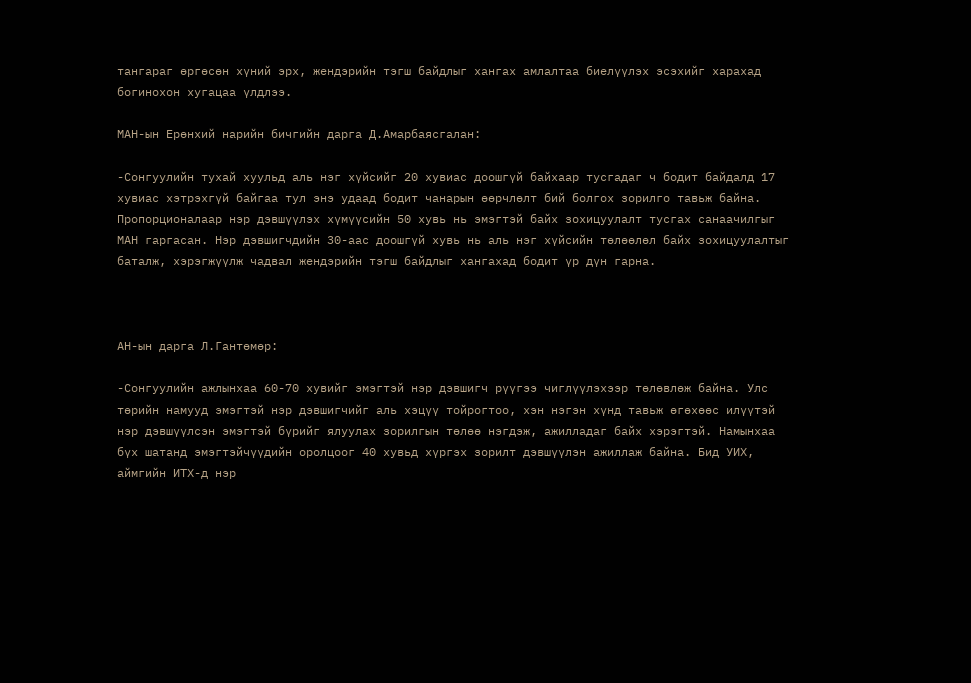тангараг өргөсөн хүний эрх, жендэрийн тэгш байдлыг хангах амлалтаа биелүүлэх эсэхийг харахад богинохон хугацаа үлдлээ.

МАН-ын Ерөнхий нарийн бичгийн дарга Д.Амарбаясгалан:

-Сонгуулийн тухай хуульд аль нэг хүйсийг 20 хувиас доошгүй байхаар тусгадаг ч бодит байдалд 17 хувиас хэтрэхгүй байгаа тул энэ удаад бодит чанарын өөрчлөлт бий болгох зорилго тавьж байна. Пропорционалаар нэр дэвшүүлэх хүмүүсийн 50 хувь нь эмэгтэй байх зохицуулалт тусгах санаачилгыг МАН гаргасан. Нэр дэвшигчдийн 30-аас доошгүй хувь нь аль нэг хүйсийн төлөөлөл байх зохицуулалтыг баталж, хэрэгжүүлж чадвал жендэрийн тэгш байдлыг хангахад бодит үр дүн гарна.



АН-ын дарга Л.Гантөмөр:

-Сонгуулийн ажлынхаа 60-70 хувийг эмэгтэй нэр дэвшигч рүүгээ чиглүүлэхээр төлөвлөж байна. Улс төрийн намууд эмэгтэй нэр дэвшигчийг аль хэцүү тойрогтоо, хэн нэгэн хүнд тавьж өгөхөөс илүүтэй нэр дэвшүүлсэн эмэгтэй бүрийг ялуулах зорилгын төлөө нэгдэж, ажилладаг байх хэрэгтэй. Намынхаа бүх шатанд эмэгтэйчүүдийн оролцоог 40 хувьд хүргэх зорилт дэвшүүлэн ажиллаж байна. Бид УИХ, аймгийн ИТХ-д нэр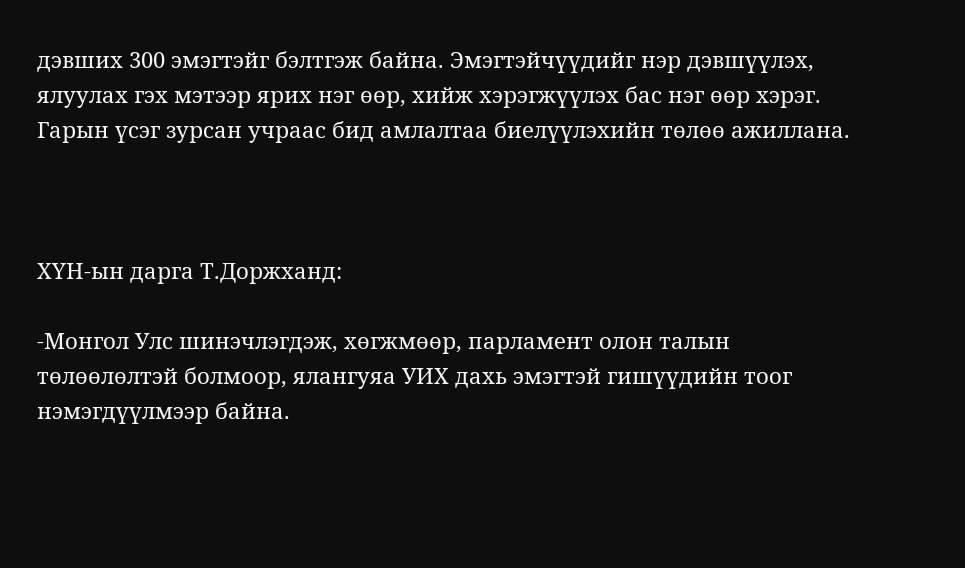дэвших 300 эмэгтэйг бэлтгэж байна. Эмэгтэйчүүдийг нэр дэвшүүлэх, ялуулах гэх мэтээр ярих нэг өөр, хийж хэрэгжүүлэх бас нэг өөр хэрэг. Гарын үсэг зурсан учраас бид амлалтаа биелүүлэхийн төлөө ажиллана.



ХҮН-ын дарга Т.Доржханд:

-Монгол Улс шинэчлэгдэж, хөгжмөөр, парламент олон талын төлөөлөлтэй болмоор, ялангуяа УИХ дахь эмэгтэй гишүүдийн тоог нэмэгдүүлмээр байна.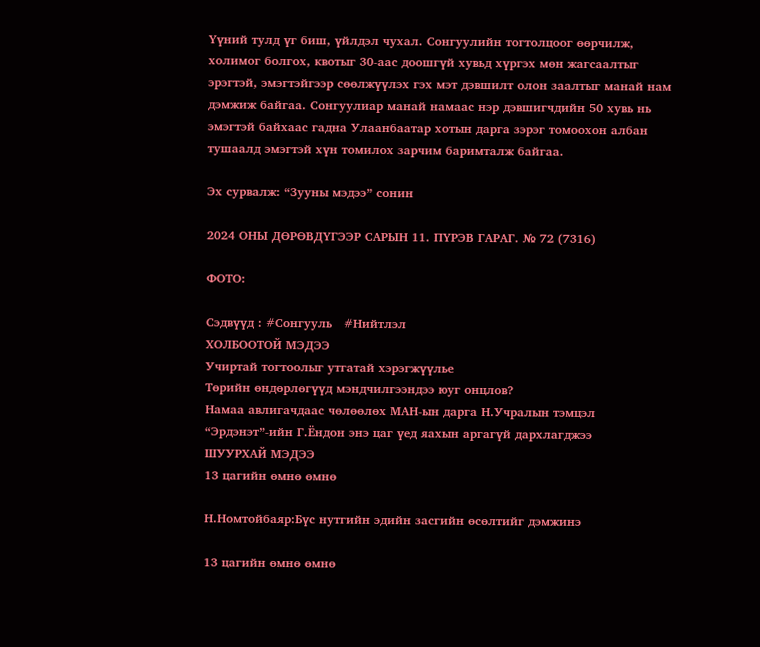Үүний тулд үг биш, үйлдэл чухал. Сонгуулийн тогтолцоог өөрчилж, холимог болгох, квотыг 30-аас доошгүй хувьд хүргэх мөн жагсаалтыг эрэгтэй, эмэгтэйгээр сөөлжүүлэх гэх мэт дэвшилт олон заалтыг манай нам дэмжиж байгаа. Сонгуулиар манай намаас нэр дэвшигчдийн 50 хувь нь эмэгтэй байхаас гадна Улаанбаатар хотын дарга зэрэг томоохон албан тушаалд эмэгтэй хүн томилох зарчим баримталж байгаа.

Эх сурвалж: “Зууны мэдээ” сонин

2024 ОНЫ ДӨРӨВДҮГЭЭР САРЫН 11. ПҮРЭВ ГАРАГ. № 72 (7316)

ФОТО:

Сэдвүүд : #Сонгууль   #Нийтлэл
ХОЛБООТОЙ МЭДЭЭ
Учиртай тогтоолыг утгатай хэрэгжүүлье
Төрийн өндөрлөгүүд мэндчилгээндээ юуг онцлов?
Намаа авлигачдаас чөлөөлөх МАН-ын дарга Н.Учралын тэмцэл
“Эрдэнэт”-ийн Г.Ёндон энэ цаг үед яахын аргагүй дархлагджээ
ШУУРХАЙ МЭДЭЭ
13 цагийн өмнө өмнө

Н.Номтойбаяр:Бүс нутгийн эдийн засгийн өсөлтийг дэмжинэ

13 цагийн өмнө өмнө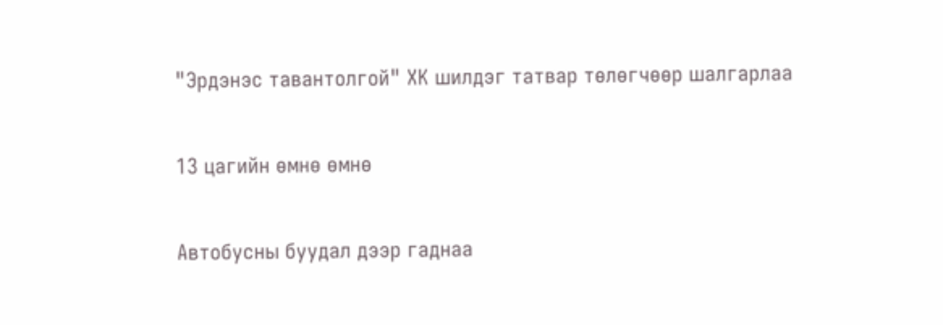"Эрдэнэс тавантолгой" ХК шилдэг татвар төлөгчөөр шалгарлаа

13 цагийн өмнө өмнө

Автобусны буудал дээр гаднаа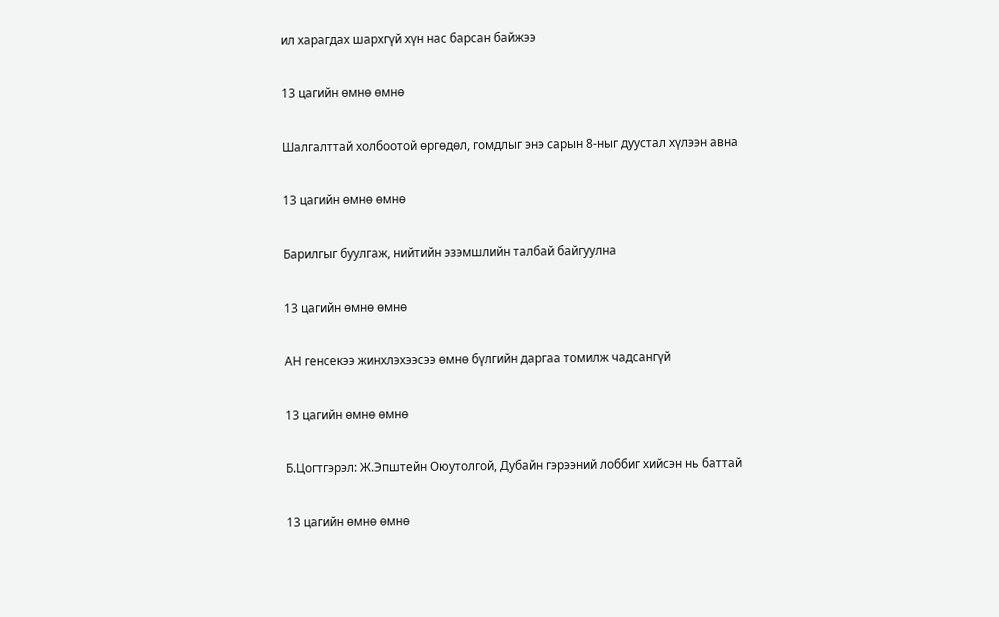ил харагдах шархгүй хүн нас барсан байжээ

13 цагийн өмнө өмнө

Шалгалттай холбоотой өргөдөл, гомдлыг энэ сарын 8-ныг дуустал хүлээн авна

13 цагийн өмнө өмнө

Барилгыг буулгаж, нийтийн эзэмшлийн талбай байгуулна

13 цагийн өмнө өмнө

АН генсекээ жинхлэхээсээ өмнө бүлгийн даргаа томилж чадсангүй

13 цагийн өмнө өмнө

Б.Цогтгэрэл: Ж.Эпштейн Оюутолгой, Дубайн гэрээний лоббиг хийсэн нь баттай

13 цагийн өмнө өмнө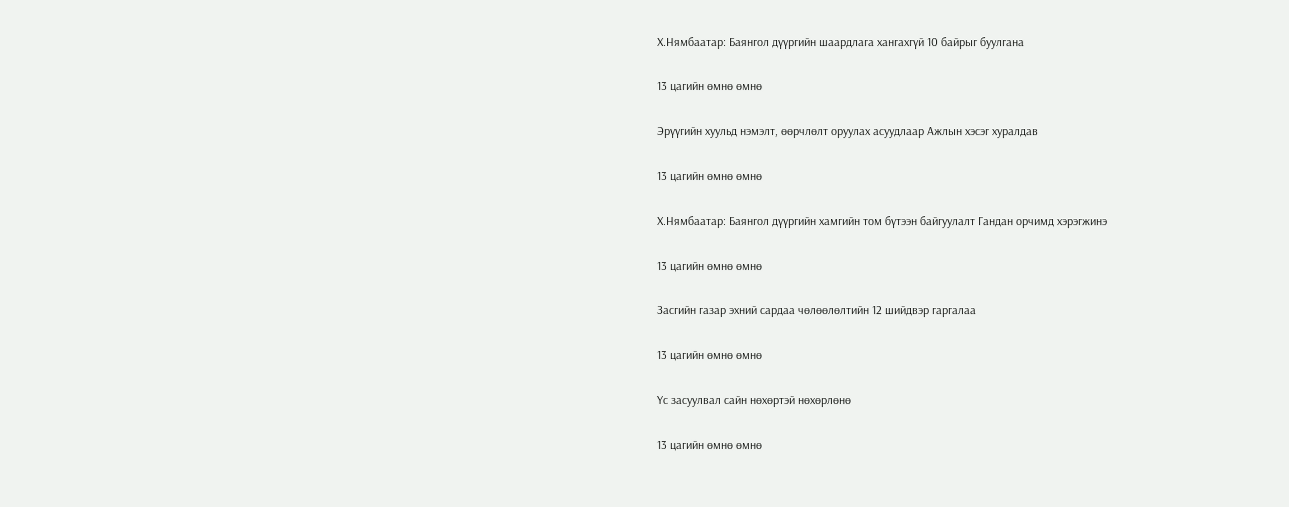Х.Нямбаатар: Баянгол дүүргийн шаардлага хангахгүй 10 байрыг буулгана

13 цагийн өмнө өмнө

Эрүүгийн хуульд нэмэлт, өөрчлөлт оруулах асуудлаар Ажлын хэсэг хуралдав

13 цагийн өмнө өмнө

Х.Нямбаатар: Баянгол дүүргийн хамгийн том бүтээн байгуулалт Гандан орчимд хэрэгжинэ

13 цагийн өмнө өмнө

Засгийн газар эхний сардаа чөлөөлөлтийн 12 шийдвэр гаргалаа

13 цагийн өмнө өмнө

Үс засуулвал сайн нөхөртэй нөхөрлөнө

13 цагийн өмнө өмнө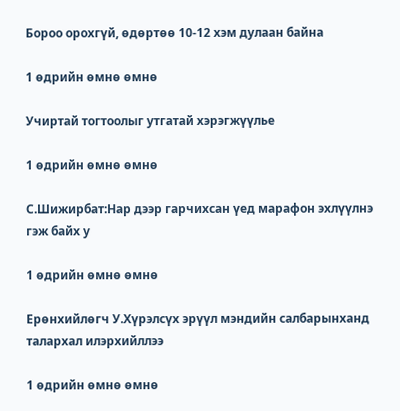Бороо орохгүй, өдөртөө 10-12 хэм дулаан байна

1 өдрийн өмнө өмнө

Учиртай тогтоолыг утгатай хэрэгжүүлье

1 өдрийн өмнө өмнө

С.Шижирбат:Нар дээр гарчихсан үед марафон эхлүүлнэ гэж байх у

1 өдрийн өмнө өмнө

Ерөнхийлөгч У.Хүрэлсүх эрүүл мэндийн салбарынханд талархал илэрхийллээ

1 өдрийн өмнө өмнө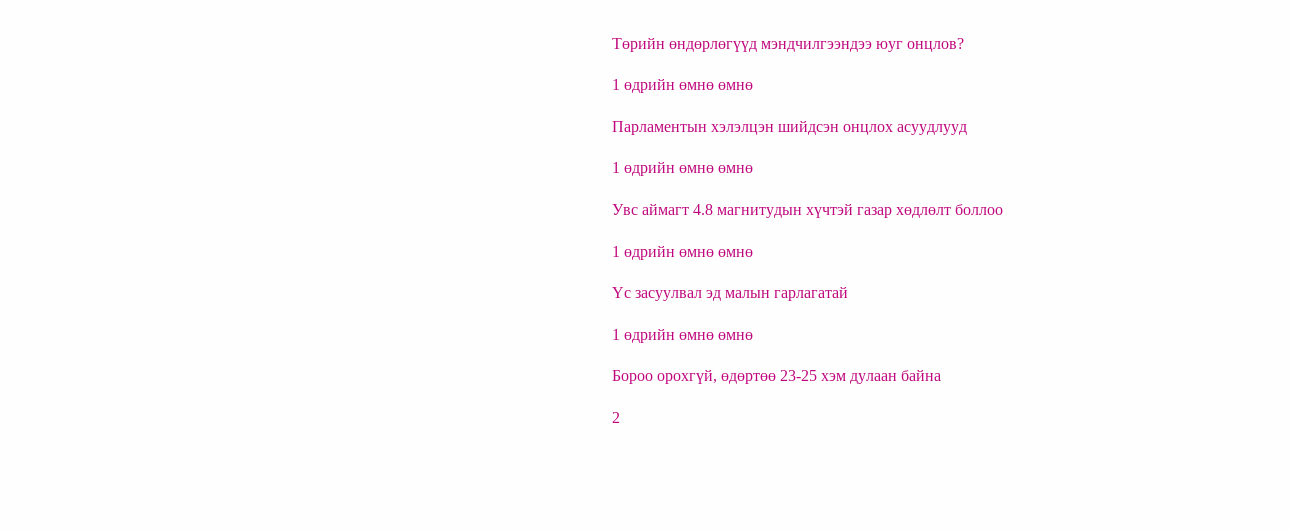Төрийн өндөрлөгүүд мэндчилгээндээ юуг онцлов?

1 өдрийн өмнө өмнө

Парламентын хэлэлцэн шийдсэн онцлох асуудлууд

1 өдрийн өмнө өмнө

Увс аймагт 4.8 магнитудын хүчтэй газар хөдлөлт боллоо

1 өдрийн өмнө өмнө

Үс засуулвал эд малын гарлагатай

1 өдрийн өмнө өмнө

Бороо орохгүй, өдөртөө 23-25 хэм дулаан байна

2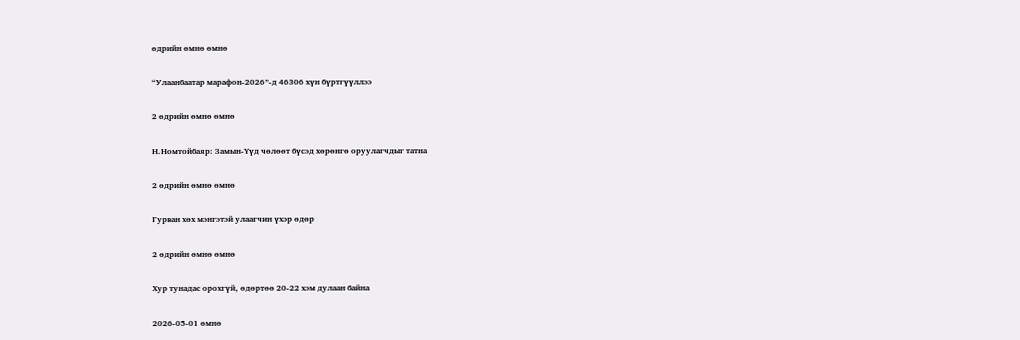өдрийн өмнө өмнө

“Улаанбаатар марафон-2026”-д 46306 хүн бүртгүүллээ

2 өдрийн өмнө өмнө

Н.Номтойбаяр: Замын-Үүд чөлөөт бүсэд хөрөнгө оруулагчдыг татна

2 өдрийн өмнө өмнө

Гурван хөх мэнгэтэй улаагчин үхэр өдөр

2 өдрийн өмнө өмнө

Хур тунадас орохгүй, өдөртөө 20-22 хэм дулаан байна

2026-05-01 өмнө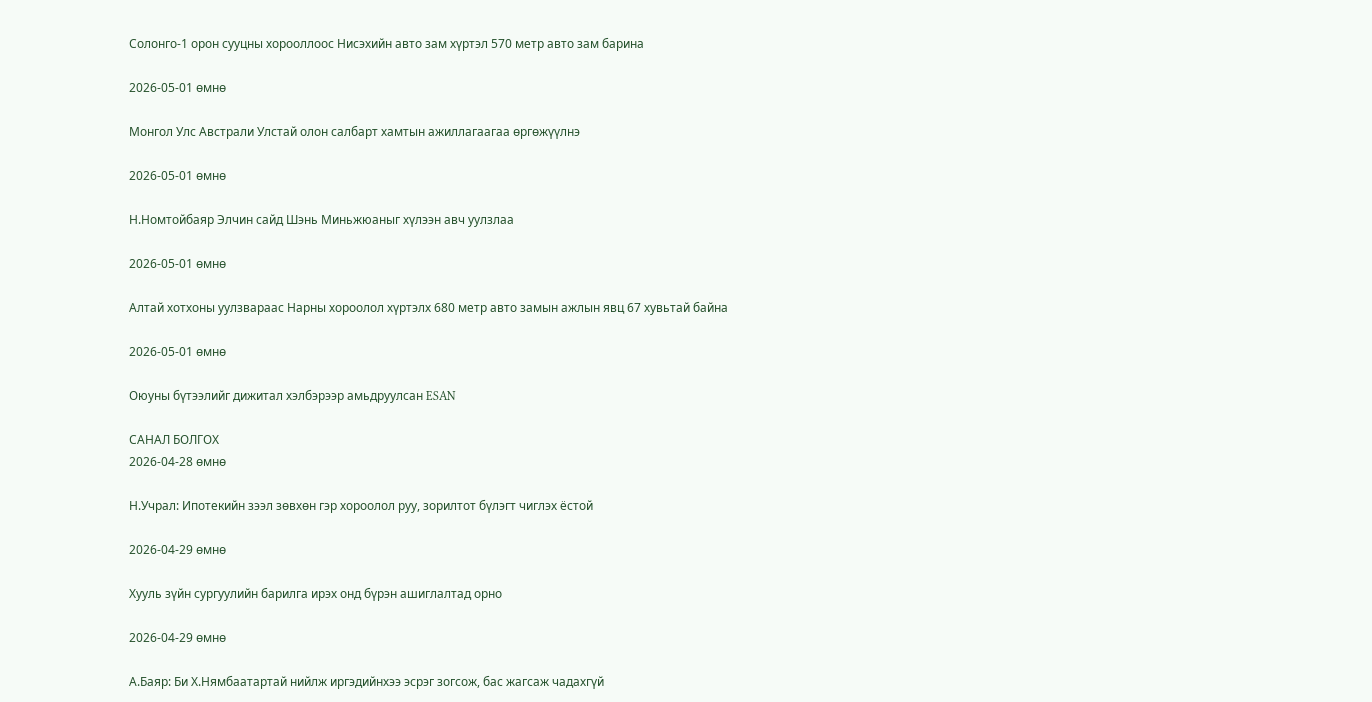Солонго-1 орон сууцны хорооллоос Нисэхийн авто зам хүртэл 570 метр авто зам барина

2026-05-01 өмнө

Монгол Улс Австрали Улстай олон салбарт хамтын ажиллагаагаа өргөжүүлнэ

2026-05-01 өмнө

Н.Номтойбаяр Элчин сайд Шэнь Миньжюаныг хүлээн авч уулзлаа

2026-05-01 өмнө

Алтай хотхоны уулзвараас Нарны хороолол хүртэлх 680 метр авто замын ажлын явц 67 хувьтай байна

2026-05-01 өмнө

Оюуны бүтээлийг дижитал хэлбэрээр амьдруулсан ESAN

САНАЛ БОЛГОХ
2026-04-28 өмнө

Н.Учрал: Ипотекийн зээл зөвхөн гэр хороолол руу, зорилтот бүлэгт чиглэх ёстой

2026-04-29 өмнө

Хууль зүйн сургуулийн барилга ирэх онд бүрэн ашиглалтад орно

2026-04-29 өмнө

А.Баяр: Би Х.Нямбаатартай нийлж иргэдийнхээ эсрэг зогсож, бас жагсаж чадахгүй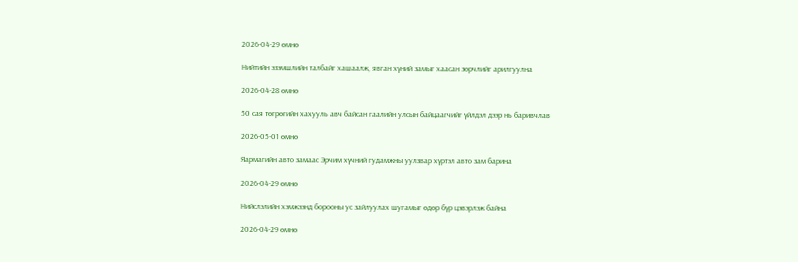2026-04-29 өмнө

Нийтийн эзэмшлийн талбайг хашаалж, явган хүний замыг хаасан зөрчлийг арилгуулна

2026-04-28 өмнө

50 сая төгрөгийн хахууль авч байсан гаалийн улсын байцаагчийг үйлдэл дээр нь баривчлав

2026-05-01 өмнө

Яармагийн авто замаас Эрчим хүчний гудамжны уулзвар хүртэл авто зам барина

2026-04-29 өмнө

Нийслэлийн хэмжээнд борооны ус зайлуулах шугамыг өдөр бүр цэвэрлэж байна

2026-04-29 өмнө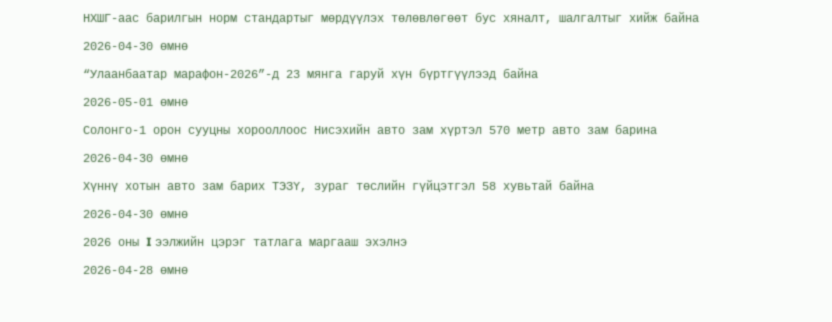НХШГ-аас барилгын норм стандартыг мөрдүүлэх төлөвлөгөөт бус хяналт, шалгалтыг хийж байна

2026-04-30 өмнө

“Улаанбаатар марафон-2026”-д 23 мянга гаруй хүн бүртгүүлээд байна

2026-05-01 өмнө

Солонго-1 орон сууцны хорооллоос Нисэхийн авто зам хүртэл 570 метр авто зам барина

2026-04-30 өмнө

Хүннү хотын авто зам барих ТЭЗҮ, зураг төслийн гүйцэтгэл 58 хувьтай байна

2026-04-30 өмнө

2026 оны I ээлжийн цэрэг татлага маргааш эхэлнэ

2026-04-28 өмнө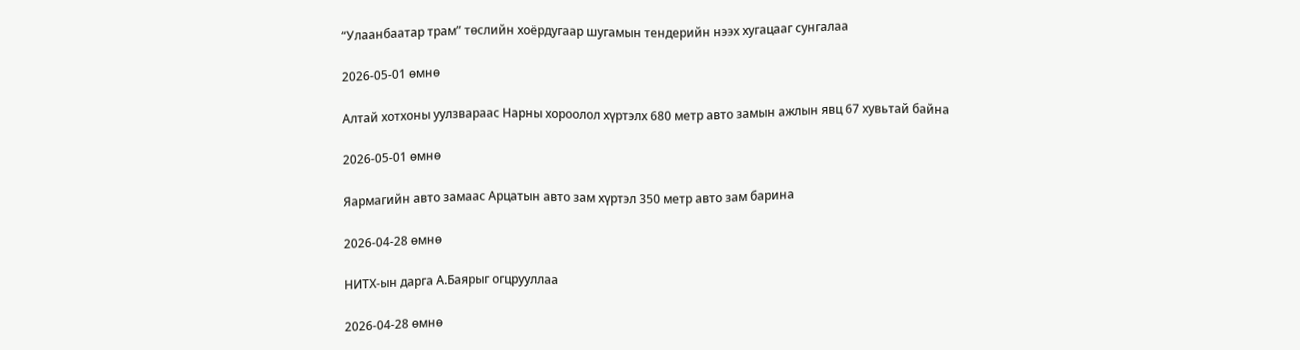“Улаанбаатар трам” төслийн хоёрдугаар шугамын тендерийн нээх хугацааг сунгалаа

2026-05-01 өмнө

Алтай хотхоны уулзвараас Нарны хороолол хүртэлх 680 метр авто замын ажлын явц 67 хувьтай байна

2026-05-01 өмнө

Яармагийн авто замаас Арцатын авто зам хүртэл 350 метр авто зам барина

2026-04-28 өмнө

НИТХ-ын дарга А.Баярыг огцрууллаа

2026-04-28 өмнө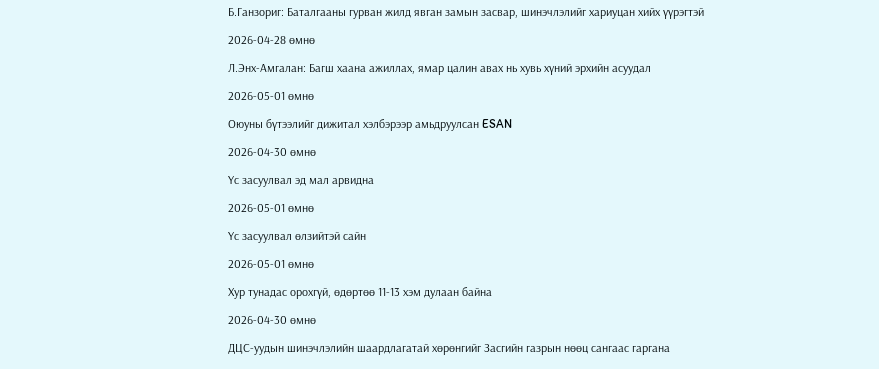Б.Ганзориг: Баталгааны гурван жилд явган замын засвар, шинэчлэлийг хариуцан хийх үүрэгтэй

2026-04-28 өмнө

Л.Энх-Амгалан: Багш хаана ажиллах, ямар цалин авах нь хувь хүний эрхийн асуудал

2026-05-01 өмнө

Оюуны бүтээлийг дижитал хэлбэрээр амьдруулсан ESAN

2026-04-30 өмнө

Үс засуулвал эд мал арвидна

2026-05-01 өмнө

Үс засуулвал өлзийтэй сайн

2026-05-01 өмнө

Хур тунадас орохгүй, өдөртөө 11-13 хэм дулаан байна

2026-04-30 өмнө

ДЦС-уудын шинэчлэлийн шаардлагатай хөрөнгийг Засгийн газрын нөөц сангаас гаргана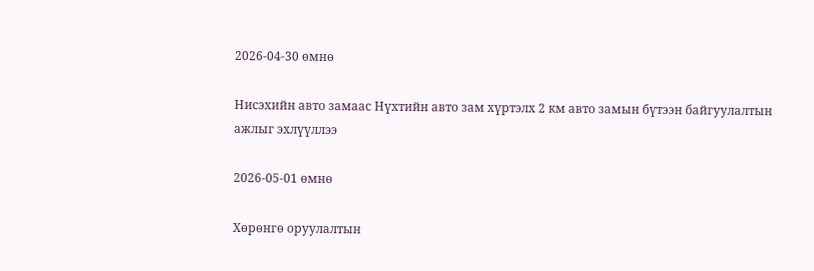2026-04-30 өмнө

Нисэхийн авто замаас Нүхтийн авто зам хүртэлх 2 км авто замын бүтээн байгуулалтын ажлыг эхлүүллээ

2026-05-01 өмнө

Хөрөнгө оруулалтын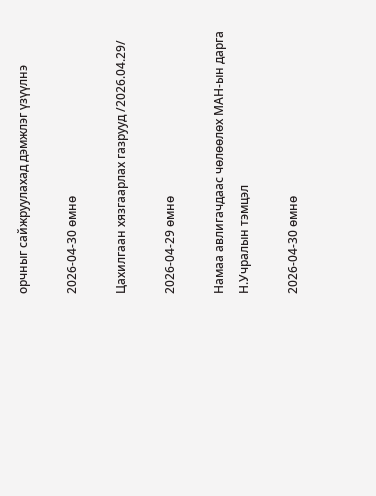орчныг сайжруулахад дэмжлэг үзүүлнэ

2026-04-30 өмнө

Цахилгаан хязгаарлах газрууд /2026.04.29/

2026-04-29 өмнө

Намаа авлигачдаас чөлөөлөх МАН-ын дарга Н.Учралын тэмцэл

2026-04-30 өмнө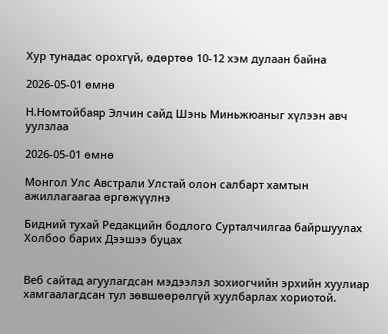Хур тунадас орохгүй, өдөртөө 10-12 хэм дулаан байна

2026-05-01 өмнө

Н.Номтойбаяр Элчин сайд Шэнь Миньжюаныг хүлээн авч уулзлаа

2026-05-01 өмнө

Монгол Улс Австрали Улстай олон салбарт хамтын ажиллагаагаа өргөжүүлнэ

Бидний тухай Редакцийн бодлого Сурталчилгаа байршуулах Холбоо барих Дээшээ буцах


Веб сайтад агуулагдсан мэдээлэл зохиогчийн эрхийн хуулиар хамгаалагдсан тул зөвшөөрөлгүй хуулбарлах хориотой.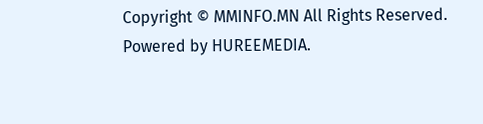Copyright © MMINFO.MN All Rights Reserved. Powered by HUREEMEDIA.